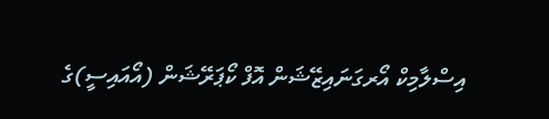އިސްލާމިކް އޯރގަނައިޒޭޝަން އޮފް ކޯޕަރޭޝަން (އޯއައިސީ)ގެ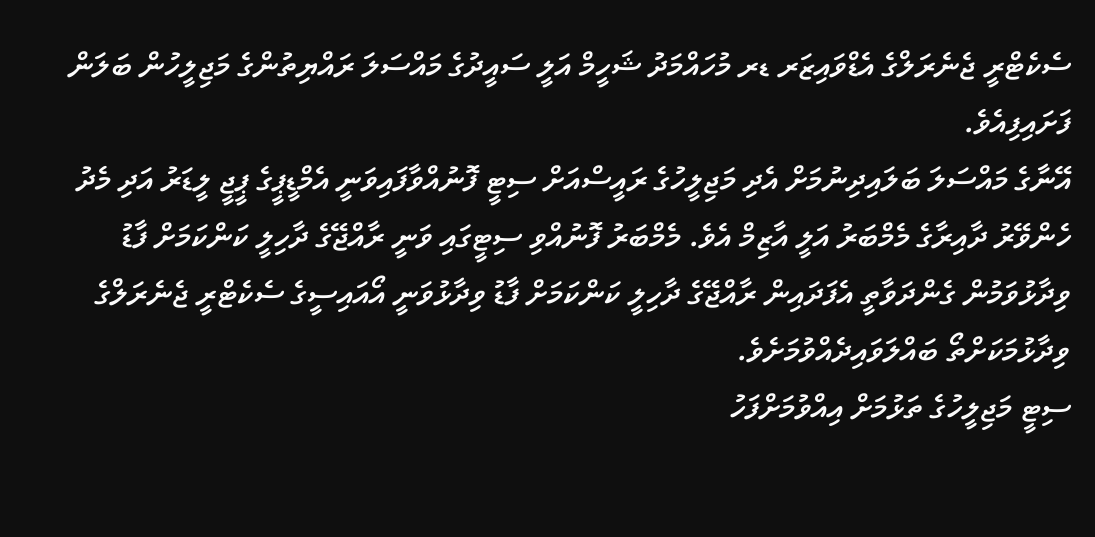ސެކެޓްރީ ޖެނެރަލްގެ އެޑްވައިޒަރ ޑރ މުހައްމަދު ޝަހީމް އަލީ ސައީދުގެ މައްސަލަ ރައްޔިތުންގެ މަޖިލީހުން ބަލަން ފަށައިފިއެވެ.
އޭނާގެ މައްސަލަ ބަލައިދިނުމަށް އެދި މަޖިލީހުގެ ރައީސްއަށް ސިޓީ ފޮނުއްވާފައިވަނީ އެމްޑީޕީގެ ޕީޖީ ލީޑަރު އަދި މެދު ހެންވޭރު ދާއިރާގެ މެމްބަރު އަލީ އާޒިމް އެވެ. މެމްބަރު ފޮނުއްވި ސިޓީގައި ވަނީ ރާއްޖޭގެ ދާހިލީ ކަންކަމަށް ފާޑު ވިދާޅުވަމުން ގެންދަވާތީ އެފަދައިން ރާއްޖޭގެ ދާހިލީ ކަންކަމަށް ފާޑު ވިދާޅުވަނީ އޯއައިސީގެ ސެކެޓްރީ ޖެނެރަލްގެ ވިދާޅުމަކަށްތޯ ބައްލަވައިދެއްވުމަށެވެ.
ސިޓީ މަޖިލީހުގެ ތަޅުމަށް އިއްވުމަށްފަހު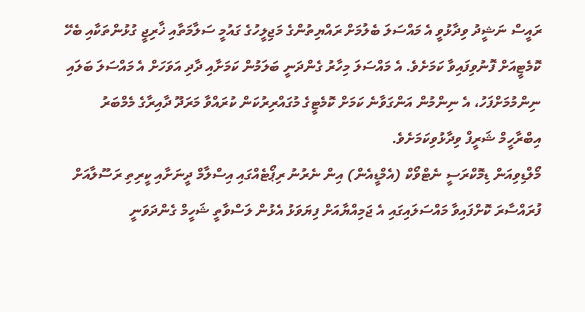ރައީސް ނަޝީދު ވިދާޅުވީ އެ މައްސަލަ ބެލުމަށް ރައްޔިތުންގެ މަޖިލީހުގެ ގައުމީ ސަލާމަތާއި ޚާރިޖީ ގުޅުންތަކާއި ބެހޭ ކޮމެޓީއަށް ފޮނުވިފައިވާ ކަމަށެވެ. އެ މައްސަލަ މިހާރު ގެންދަނީ ބަލަމުން ކަމަށާއި ދާދި އަވަހަށް އެ މައްސަލަ ބަލައި ނިންމުމަށްފަހު، އެ ނިންމުން އަންގަވާނެ ކަމަށް ކޮމެޓީގެ މުގައްރިރުކަން ކުރައްވާ މަރަދޫ ދާއިރާގެ މެމްބަރު އިބްރާހީމް ޝަރީފް ވިދާޅުވިކަމަށެވެ.
މޯލްޑިވިއަން ޑިމޮކްރަސީ ނެޓްވޯކް (އެމްޑީއެން) އިން ނެރުނު ރިޕޯޓެއްގައި އިސްލާމް ދީނަށާއި ކީރިތި ރަސޫލާއަށް ފުރައްސާރަ ކޮށްފައިވާ މައްސަލައިގައި އެ ޖަމިއްޔާއަށް ފިޔަވަޅު އެޅުން ލަސްވާތީ ޝަހީމް ގެންދަވަނީ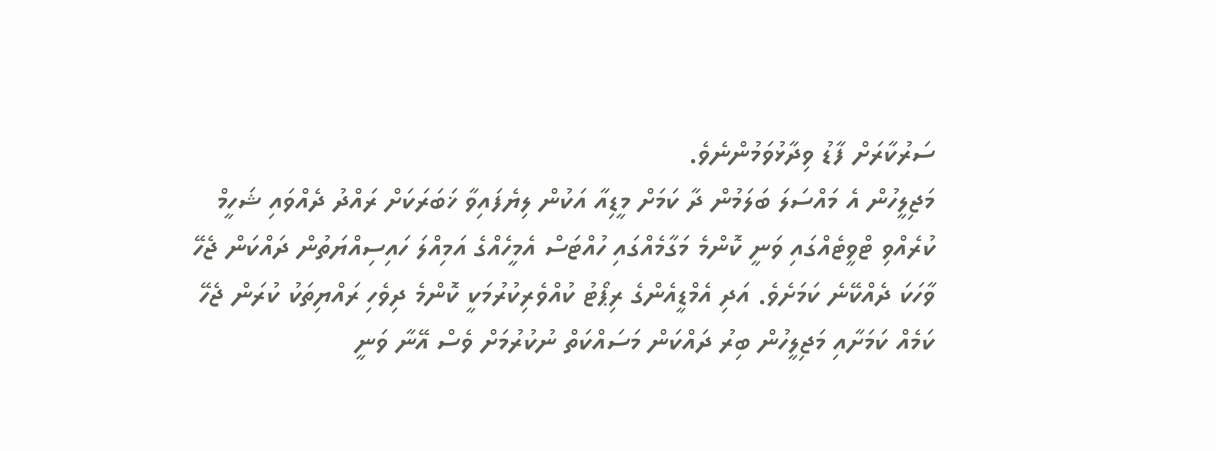ސަރުކާރަށް ފާޑު ވިދާޅުވަމުންނެވެ.
މަޖިލީހުން އެ މައްސަލަ ބަލަމުން ދާ ކަމަށް މީޑިއާ އަކުން ލިޔެފައިވާ ޚަބަރަކަށް ރައްދު ދެއްވައި ޝަހީމް ކުރެއްވި ޓްވީޓެއްގައި ވަނީ ކޮންމެ މަގާމެއްގައި ހުއްޓަސް އެމީހެއްގެ އަމިއްލަ ހައިސިއްޔަތުން ދައްކަން ޖެހޭ ވާހަކަ ދެއްކޭނެ ކަމަށެވެ. އަދި އެމްޑީއެންގެ ރިޕޯޓު ކުއްވެރިކުރުމަކީ ކޮންމެ ދިވެހި ރައްޔިތަކު ކުރަން ޖެހޭ ކަމެއް ކަމަށާއި މަޖިލީހުން ބިރު ދައްކަން މަސައްކަތް ނުކުރުމަށް ވެސް އޭނާ ވަނީ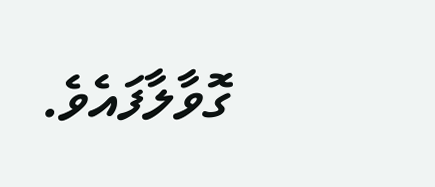ގޮވާލާފައެވެ.